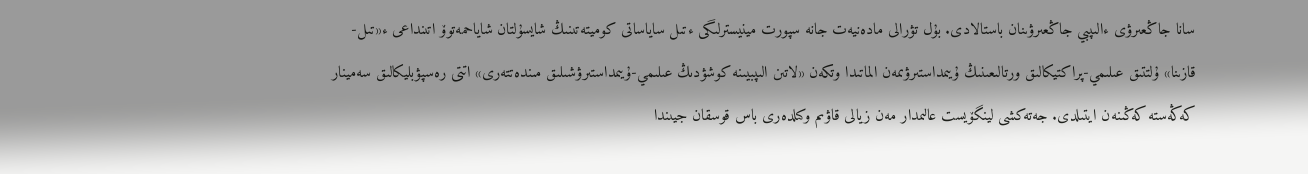سانا جاڭعىرۋى ءالىپبي جاڭعىرۋىنان باستالادى. بۇل تۋرالى مادەنيەت جانە سپورت مينيسترلىگى ءتىل ساياساتى كوميتەتىنىڭ شايسۇلتان شاياحمەتوۆ اتىنداعى ء«تىل-قازىنا» ۇلتتىق عىلىمي-پراكتيكالىق ورتالىعىنىڭ ۇيىمداستىرۋىمەن الماتىدا وتكەن «لاتىن الىپبيىنە كوشۋدىڭ عىلىمي-ۇيىمداستىرۋشىلىق مىندەتتەرى» اتتى رەسپۋبليكالىق سەمينار كەڭەستە كەڭىنەن ايتىلدى. جەتەكشى لينگۆيست عالىمدار مەن زيالى قاۋىم وكىلدەرى باس قوسقان جيىندا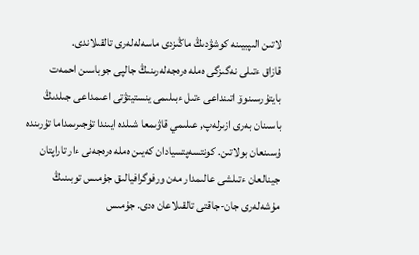لاتىن الىپبيىنە كوشۋدىڭ ماڭىزدى ماسەلەلەرى تالقىلاندى.
قازاق ءتىلى نەگىزگى ەملە ەرەجەلەرىنىڭ جالپى جوباسىن احمەت بايتۇرسىنوۆ اتىنداعى ءتىل ءبىلىمى ينستيتۋتى اعىمداعى جىلدىڭ باسىنان بەرى ازىرلەپ, عىلىمي قاۋىمعا شىلدە ايىندا تۇجىرىمداما تۇرىندە ۇسىنعان بولاتىن. كونتسەپتسيادان كەيىن ەملە ەرەجەنى ءار تاراپتان جينالعان ءتىلشى عالىمدار مەن ورفوگرافيالىق جۇمىس توبىنىڭ مۇشەلەرى جان-جاقتى تالقىلاعان ەدى. جۇمىس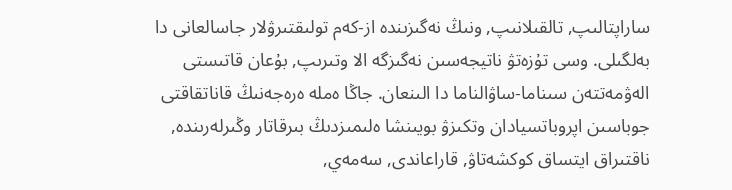ساراپتالىپ, تالقىلانىپ, ونىڭ نەگىزىندە از-كەم تولىقتىرۋلار جاسالعانى دا بەلگىلى. وسى تۇزەتۋ ناتيجەسىن نەگىزگە الا وتىرىپ, بۇعان قاتىستى الەۋمەتتەن سىناما-ساۋالناما دا الىنعان. جاڭا ەملە ەرەجەنىڭ قاناتقاقتى جوباسىن اپروباتسيادان وتكىزۋ بويىنشا ەلىمىزدىڭ بىرقاتار وڭىرلەرىندە, ناقتىراق ايتساق كوكشەتاۋ, قاراعاندى, سەمەي,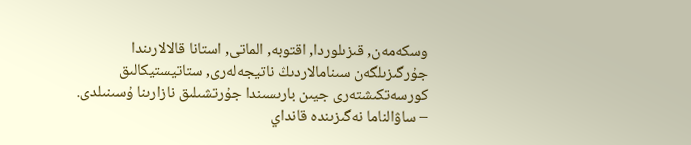وسكەمەن, قىزىلوردا, اقتوبە, الماتى, استانا قالالارىندا جۇرگىزىلگەن سىنامالاردىڭ ناتيجەلەرى, ستاتيستيكالىق كورسەتكىشتەرى جيىن بارىسىندا جۇرتشىلىق نازارىنا ۇسىنىلدى.
– ساۋالناما نەگىزىندە قانداي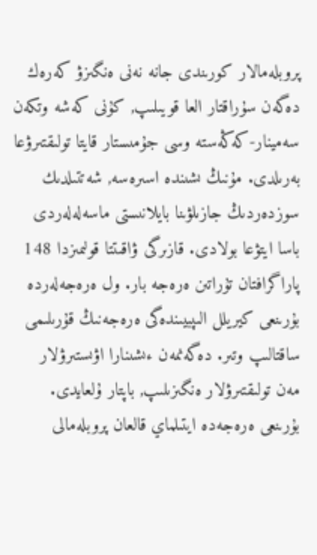پروبلەمالار كورىندى جانە نەنى ەنگىزۋ كەرەك دەگەن سۇراقتار العا قويىلىپ, كۇنى كەشە وتكەن سەمينار-كەڭەستە وسى جۇمىستار قايتا تولىقتىرۋعا بەرىلدى. مۇنىڭ ىشىندە اسىرەسە, شەتتىلدىك سوزدەردىڭ جازىلۋىنا بايلانىستى ماسەلەلەردى باسا ايتۋعا بولادى. قازىرگى ۋاقىتتا قولىمىزدا 148 پاراگرافتان تۇراتىن ەرەجە بار. ول ەرەجەلەردە بۇرىنعى كيريلل الىپبيىندەگى ەرەجەنىڭ قۇرىلىمى ساقتالىپ وتىر. دەگەنمەن ءىشىنارا اۋىستىرۋلار مەن تولىقتىرۋلار ەنگىزىلىپ, باپتار ۇلعايدى. بۇرىنعى ەرەجەدە ايتىلماي قالعان پروبلەمالى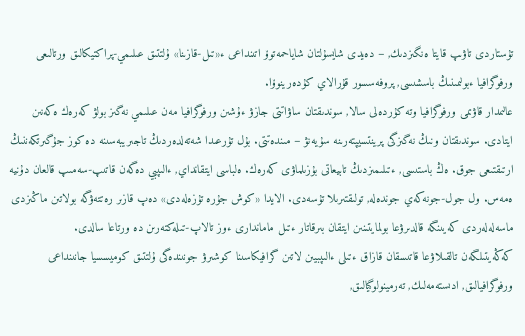تۇستاردى تاۋىپ قايتا ەنگىزدىك, – دەيدى شايسۇلتان شاياحمەتوۆ اتىنداعى ء«تىل-قازىنا» ۇلتتىق عىلىمي-پراكتيكالىق ورتالىعى ورفوگرافيا ءبولىمىنىڭ باسشىسى, پروفەسسور قۇرالاي كۇدەرينوۆا.
عالىمدار قاۋىمى ورفوگرافيا وتە كۇردەلى سالا, سوندىقتان ساۋاتتى جازۋ ءۇشىن ورفوگرافيا مەن عىلىمي نەگىز بولۋ كەرەك ەكەنىن ايتادى. سوندىقتان ونىڭ نەگىزگى پرينتسيپتەرىنە سۇيەنۋ – مىندەتتى. بۇل تۇرعىدا شەتەلدەردىڭ تاجىريبەسىنە دە كوز جۇگىرتكەننىڭ ارتىقتىعى جوق. ەڭ باستىسى, ءتىلىمىزدىڭ تابيعاتى بۇزىلماۋى كەرەك. ەلباسى ايتقانداي, ءالىپبي دەگەن قاتىپ-سەمىپ قالعان دۇنيە ەمەس. ول جول-جونەكەي جوندەلە, تولىقتىرىلا تۇسەدى. الايدا «كوش جۇرە تۇزەلەدى» دەپ قازىر رەتتەۋگە بولاتىن ماڭىزدى ماسەلەلەردى كەيىنگە قالدىرۋعا بولمايتىنىن ايتقان بىرقاتار ءتىل ماماندارى ءوز تالاپ-تىلەكتەرىن دە ورتاعا سالدى.
كەڭەيتىلگەن تالقىلاۋعا قاتىسقان قازاق ءتىلى ءالىپبيىن لاتىن گرافيكاسىنا كوشىرۋ جونىندەگى ۇلتتىق كوميسسيا جانىنداعى ورفوگرافيالىق, ادىستەمەلىك, تەرمينولوگيالىق,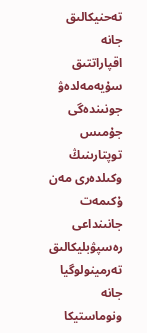تەحنيكالىق جانە اقپاراتتىق سۇيەمەلدەۋ جونىندەگى جۇمىس توپتارىنىڭ وكىلدەرى مەن ۇكىمەت جانىنداعى رەسپۋبليكالىق تەرمينولوگيا جانە ونوماستيكا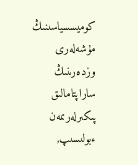كوميسسياسىنىڭ مۇشەلەرى وزدەرىنىڭ ساراپتامالىق پىكىرلەرىمەن ءبولىسىپ,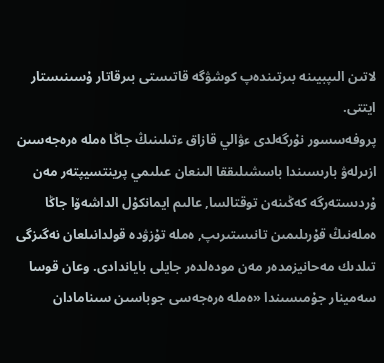لاتىن الىپبيىنە بىرتىندەپ كوشۋگە قاتىستى بىرقاتار ۇسىنىستار ايتتى.
پروفەسسور نۇرگەلدى ءۋالي قازاق ءتىلىنىڭ جاڭا ەملە ەرەجەسىن ازىرلەۋ بارىسىندا باسشىلىققا الىنعان عىلىمي پرينتسيپتەر مەن ۇردىستەرگە كەڭىنەن توقتالسا, عالىم ايمانكۇل الداشەۆا جاڭا ەملەنىڭ قۇرىلىمىن تانىستىرىپ, ەملە تۇزۋدە قولدانىلعان نەگىزگى تىلدىك مەحانيزمدەر مەن مودەلدەر جايلى باياندادى. وعان قوسا سەمينار جۇمىسىندا «ەملە ەرەجەسى جوباسىن سىنامادان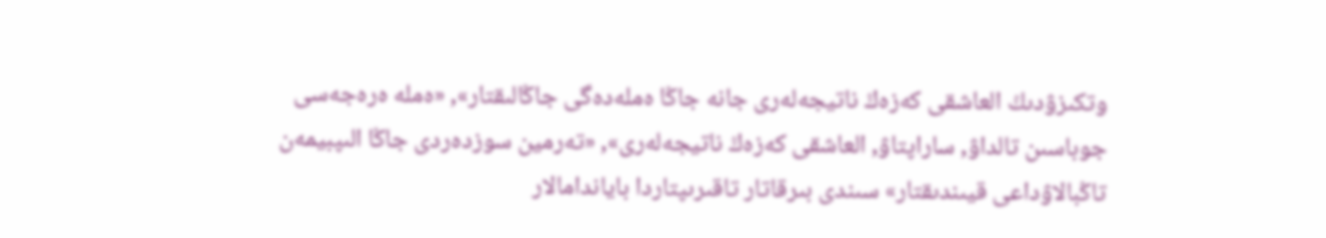وتكىزۋدىڭ العاشقى كەزەڭ ناتيجەلەرى جانە جاڭا ەملەدەگى جاڭالىقتار», «ەملە ەرەجەسى جوباسىن تالداۋ, ساراپتاۋ, العاشقى كەزەڭ ناتيجەلەرى», «تەرمين سوزدەردى جاڭا الىپبيمەن تاڭبالاۋداعى قيىندىقتار» سىندى بىرقاتار تاقىرىپتاردا باياندامالار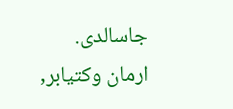جاسالدى.
ارمان وكتيابر,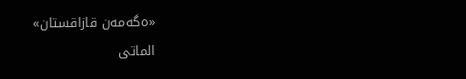«ەگەمەن قازاقستان»
الماتى